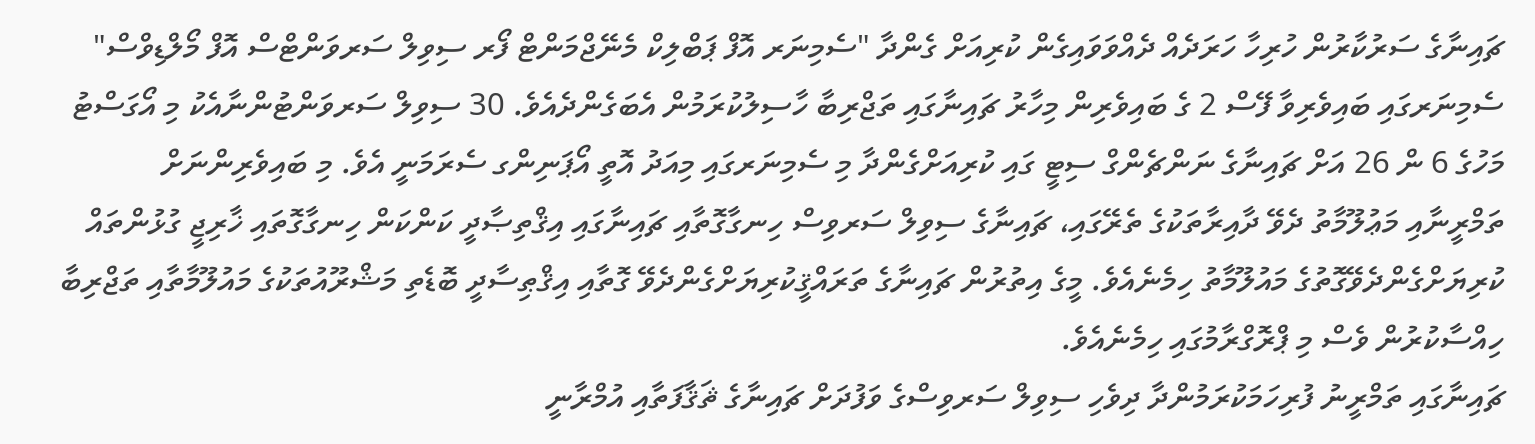ޗައިނާގެ ސަރުކާރުން ހުރިހާ ހަރަދެއް ދެއްވަވައިގެން ކުރިއަށް ގެންދާ "ސެމިނަރ އޮފް ޕަބްލިކް މެނޭޖްމަންޓް ފޯރ ސިވިލް ސަރވަންޓްސް އޮފް މޯލްޑިވްސް" ސެމިނަރގައި ބައިވެރިވާ ފޭސް 2 ގެ ބައިވެރިން މިހާރު ޗައިނާގައި ތަޖްރިބާ ހާސިލުކުރަމުން އެބަގެންދެއެވެ. 30 ސިވިލް ސަރވަންޓުންނާއެކު މި އޯގަސްޓު މަހުގެ 6 ން 26 އަށް ޗައިނާގެ ނަންޗެންގް ސިޓީ ގައި ކުރިއަށްގެންދާ މި ސެމިނަރގައި މިއަދު އޮތީ އޯޕަނިންގ ސެރަމަނީ އެވެ. މި ބައިވެރިންނަށް ތަމްރީނާއި މަޢުލޫމާތު ދެވޭ ދާއިރާތަކުގެ ތެރޭގައި، ޗައިނާގެ ސިވިލް ސަރވިސް ހިނގާގޮތާއި ޗައިނާގައި އިޤްތިޞާދީ ކަންކަން ހިނގާގޮތައި ޚާރިޖީ ގުޅުންތައް ކުރިޔަށްގެންދެވޭގޮތުގެ މައުލޫމާތު ހިމެނެއެވެ. މީގެ އިތުރުން ޗައިނާގެ ތަރައްޤީކުރިޔަށްގެންދެވޭ ގޮތާއި އިޤްޠިސާދީ ބޮޑެތި މަޝްރޫއުތަކުގެ މައުލޫމާތާއި ތަޖްރިބާ ހިއްސާކުރުން ވެސް މި ޕްރޮގްރާމުގައި ހިމެނެއެވެ.
ޗައިނާގައި ތަމްރީނު ފުރިހަމަކުރަމުންދާ ދިވެހި ސިވިލް ސަރވިސްގެ ވަފުދަށް ޗައިނާގެ ޘަޤާފަތާއި އުމްރާނީ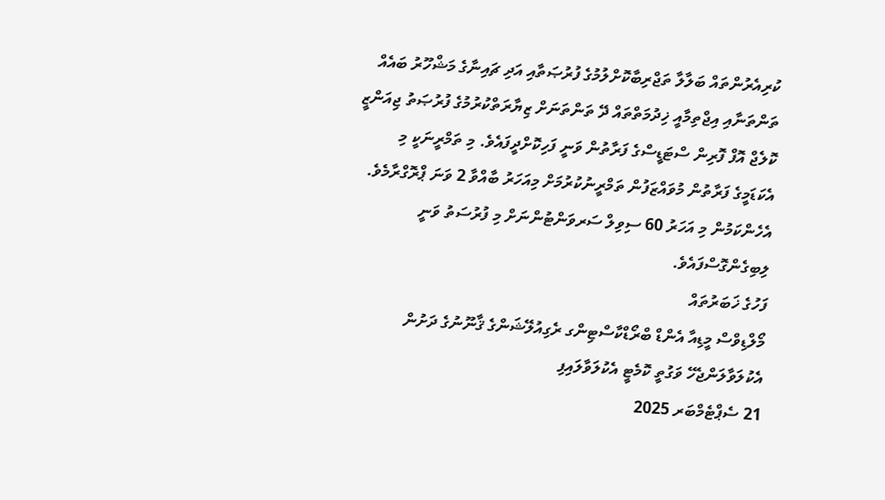ކުރިއެރުންތައް ބަލާލާ ތަޖްރިބާކޮށްލުމުގެ ފުރުޞަތާއި އަދި ޗައިނާގެ މަޝްހޫރު ބައެއް ތަންތަނާއި އިޖްތިމާއީ ޚިދުމަތްތައް ދޭ ތަންތަނަށް ޒިޔާރަތްކުރުމުގެ ފުރުޞަތު ޖިއަންޒީ ކޮލެޖް އޮފް ފޮރިން ސްޓަޑީސްގެ ފަރާތުން ވަނީ ފަހިކޮށްދީފައެވެ. މި ތަމްރީނަކީ މި އެކަޑަމީގެ ފަރާތުން މުވައްޒަފުން ތަމްރީނުކުރުމަށް މިއަހަރު ބާއްވާ 2 ވަނަ ޕްރޮގްރާމެވެ. އެހެންކަމުން މި އަހަރު 60 ސިވިލް ސަރވަންޓުންނަށް މި ފުރުސަތު ވަނީ ލިބިގެންގޮސްފައެވެ.
ފަހުގެ ޚަބަރުތައް
މޯލްޑިވްސް މީޑިއާ އެންޑް ބްރޯޑްކާސްޓިންގ ރެގިއުލޭޝަންގެ ޤާނޫނުގެ ދަށުން އެކުލަވާލަންޖެހޭ ވަގުތީ ކޮމެޓީ އެކުލަވާލައިފި
21 ސެޕްޓެމްބަރ 2025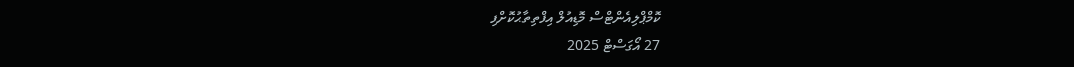ކޮމްޕްލިއެންޓްސް މޮޑިއުލް އިފްތިތާޙުކޮށްފި
27 އޯގަސްޓް 2025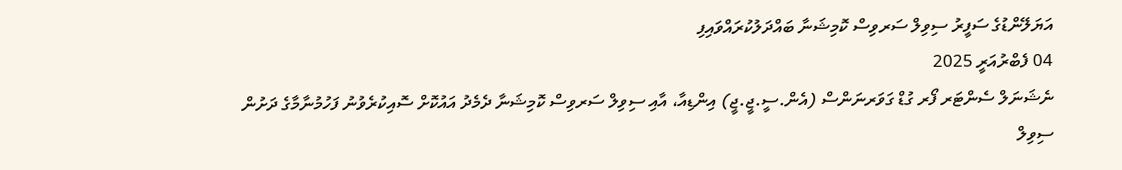އަޔަލޭންޑުގެ ސަފީރު ސިވިލް ސަރވިސް ކޮމިޝަނާ ބައްދަލުކުރައްވައިފި
04 ފެބްރުއަރީ 2025
ނެޝަނަލް ސެންޓަރ ފޯރ ގުޑް ގަވަރނަންސް (އެން.ސީ.ޖީ.ޖީ) އިންޑިއާ، އާއި ސިވިލް ސަރވިސް ކޮމިޝަނާ ދެމެދު އައުކޮށް ސޮއިކުރެވުނު ފަހުމުނާމާގެ ދަށުން ސިވިލް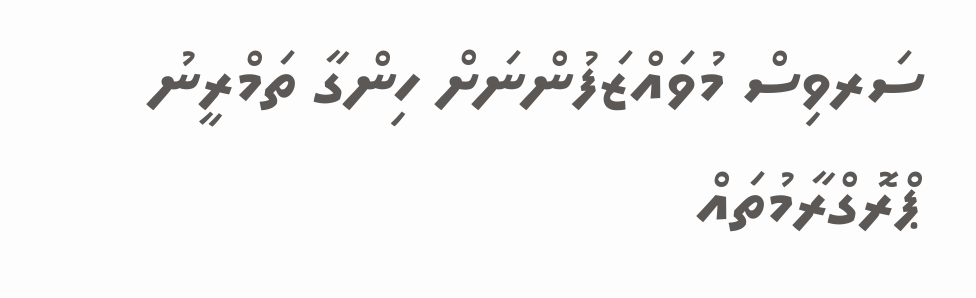ސަރވިސް މުވައްޒަފުންނަށް ހިންގާ ތަމްރީނު ޕްރޮގްރާމުތައް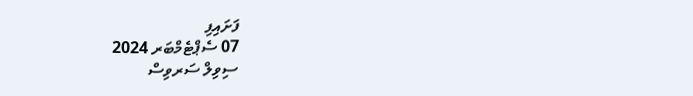ފަށައިފި
07 ސެޕްޓެމްބަރ 2024
ސިވިލް ސަރވިސް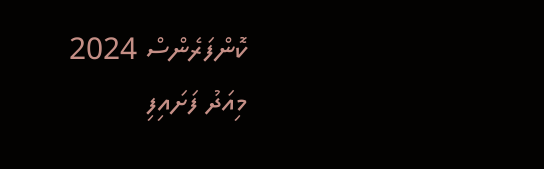ކޮންފަރެންސް 2024 މިއަދު ފަށައިފި